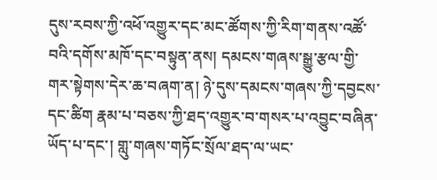དུས་རབས་ཀྱི་འཕོ་འགྱུར་དང་མང་ཚོགས་ཀྱི་རིག་གནས་འཚོ་བའི་དགོས་མཁོ་དང་བསྟུན་ནས། དམངས་གཞས་སྒྱུ་རྩལ་གྱི་གར་སྟེགས་དེར་ཆ་བཞག་ན། ཉེ་དུས་དམངས་གཞས་ཀྱི་དབྱངས་དང་ཚིག རྣམ་པ་བཅས་ཀྱི་ཐད་འགྱུར་བ་གསར་པ་འབྱུང་བཞིན་ཡོད་པ་དང་། གླུ་གཞས་གཏོང་སྲོལ་ཐད་ལ་ཡང་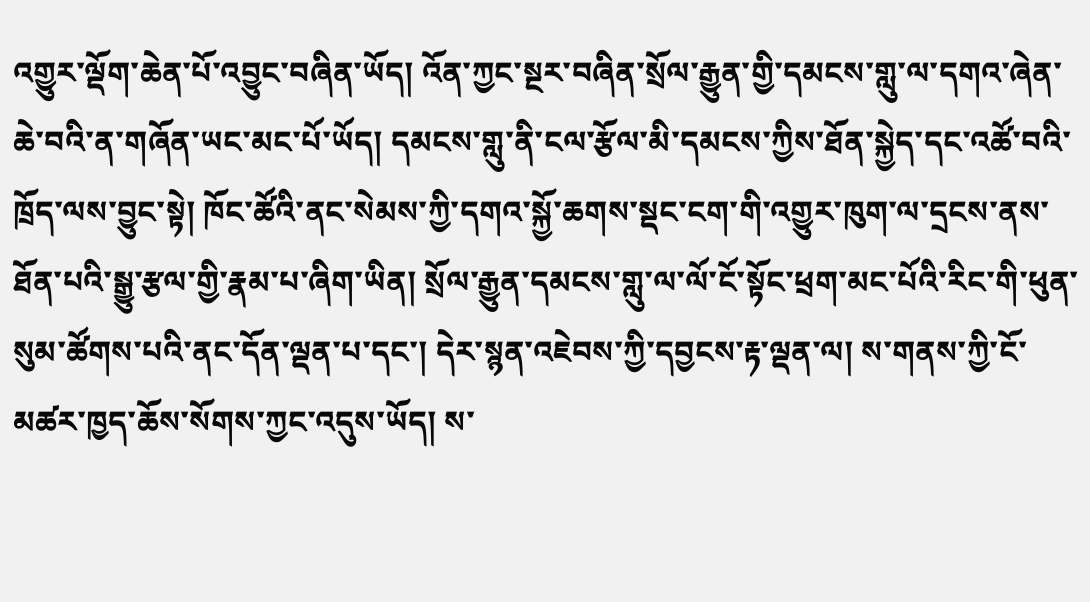འགྱུར་ལྡོག་ཆེན་པོ་འབྱུང་བཞིན་ཡོད། འོན་ཀྱང་སྔར་བཞིན་སྲོལ་རྒྱུན་གྱི་དམངས་གླུ་ལ་དགའ་ཞེན་ཆེ་བའི་ན་གཞོན་ཡང་མང་པོ་ཡོད། དམངས་གླུ་ནི་ངལ་རྩོལ་མི་དམངས་ཀྱིས་ཐོན་སྐྱེད་དང་འཚོ་བའི་ཁྲོད་ལས་བྱུང་སྟེ། ཁོང་ཚོའི་ནང་སེམས་ཀྱི་དགའ་སྐྱོ་ཆགས་སྡང་ངག་གི་འགྱུར་ཁུག་ལ་དྲངས་ནས་ཐོན་པའི་སྒྱུ་རྩལ་གྱི་རྣམ་པ་ཞིག་ཡིན། སྲོལ་རྒྱུན་དམངས་གླུ་ལ་ལོ་ངོ་སྟོང་ཕྲག་མང་པོའི་རིང་གི་ཕུན་སུམ་ཚོགས་པའི་ནང་དོན་ལྡན་པ་དང་། དེར་སྙན་འཇེབས་ཀྱི་དབྱངས་རྟ་ལྡན་ལ། ས་གནས་ཀྱི་ངོ་མཚར་ཁྱད་ཆོས་སོགས་ཀྱང་འདུས་ཡོད། ས་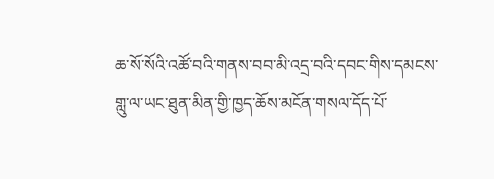ཆ་སོ་སོའི་འཚོ་བའི་གནས་བབ་མི་འདྲ་བའི་དབང་གིས་དམངས་གླུ་ལ་ཡང་ཐུན་མིན་གྱི་ཁྱད་ཆོས་མངོན་གསལ་དོད་པོ་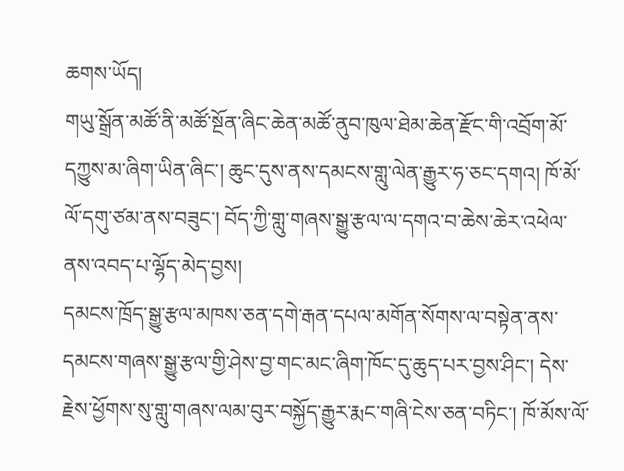ཆགས་ཡོད།
གཡུ་སྒྲོན་མཚོ་ནི་མཚོ་སྔོན་ཞིང་ཆེན་མཚོ་ནུབ་ཁུལ་ཐེམ་ཆེན་རྫོང་གི་འབྲོག་མོ་དཀྱུས་མ་ཞིག་ཡིན་ཞིང་། ཆུང་དུས་ནས་དམངས་གླུ་ལེན་རྒྱུར་ཧ་ཅང་དགའ། ཁོ་མོ་ལོ་དགུ་ཙམ་ནས་བཟུང་། བོད་ཀྱི་གླུ་གཞས་སྒྱུ་རྩལ་ལ་དགའ་བ་ཆེས་ཆེར་འཕེལ་ནས་འབད་པ་ལྷོད་མེད་བྱས།
དམངས་ཁྲོད་སྒྱུ་རྩལ་མཁས་ཅན་དགེ་རྒན་དཔལ་མགོན་སོགས་ལ་བསྟེན་ནས་དམངས་གཞས་སྒྱུ་རྩལ་གྱི་ཤེས་བྱ་གང་མང་ཞིག་ཁོང་དུ་ཆུད་པར་བྱས་ཤིང་། དེས་རྗེས་ཕྱོགས་སུ་གླུ་གཞས་ལམ་བུར་བསྐྱོད་རྒྱུར་རྨང་གཞི་ངེས་ཅན་བཏིང་། ཁོ་མོས་ལོ་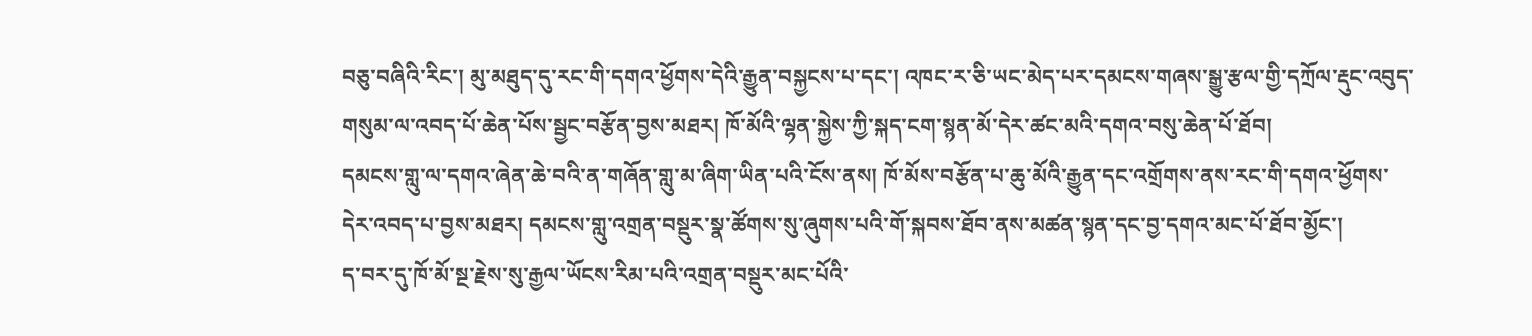བཅུ་བཞིའི་རིང་། མུ་མཐུད་དུ་རང་གི་དགའ་ཕྱོགས་དེའི་རྒྱུན་བསྐྱངས་པ་དང་། འཁང་ར་ཅི་ཡང་མེད་པར་དམངས་གཞས་སྒྱུ་རྩལ་གྱི་དཀྲོལ་རྡུང་འབུད་གསུམ་ལ་འབད་པོ་ཆེན་པོས་སྦྱང་བརྩོན་བྱས་མཐར། ཁོ་མོའི་ལྷན་སྐྱེས་ཀྱི་སྐད་ངག་སྙན་མོ་དེར་ཚང་མའི་དགའ་བསུ་ཆེན་པོ་ཐོབ།
དམངས་གླུ་ལ་དགའ་ཞེན་ཆེ་བའི་ན་གཞོན་གླུ་མ་ཞིག་ཡིན་པའི་ངོས་ནས། ཁོ་མོས་བརྩོན་པ་ཆུ་མོའི་རྒྱུན་དང་འགྲོགས་ནས་རང་གི་དགའ་ཕྱོགས་དེར་འབད་པ་བྱས་མཐར། དམངས་གླུ་འགྲན་བསྡུར་སྣ་ཚོགས་སུ་ཞུགས་པའི་གོ་སྐབས་ཐོབ་ནས་མཚན་སྙན་དང་བྱ་དགའ་མང་པོ་ཐོབ་མྱོང་།
ད་བར་དུ་ཁོ་མོ་སྔ་རྗེས་སུ་རྒྱལ་ཡོངས་རིམ་པའི་འགྲན་བསྡུར་མང་པོའི་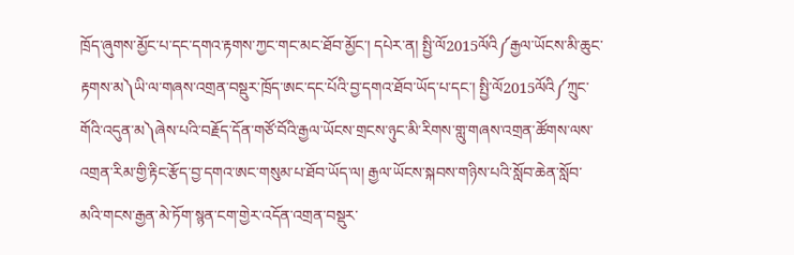ཁྲོད་ཞུགས་མྱོང་པ་དང་དགའ་རྟགས་ཀྱང་གང་མང་ཐོབ་མྱོང་། དཔེར་ན། སྤྱི་ལོ2015ལོའི༼རྒྱལ་ཡོངས་མི་ཆུང་རྟགས་མ༽ཡི་ལ་གཞས་འགྲན་བསྡུར་ཁྲོད་ཨང་དང་པོའི་བྱ་དགའ་ཐོབ་ཡོད་པ་དང་། སྤྱི་ལོ2015ལོའི༼ཀྲུང་གོའི་འདུན་མ༽ཞེས་པའི་བརྗོད་དོན་གཙོ་བོའི་རྒྱལ་ཡོངས་གྲངས་ཉུང་མི་རིགས་གླུ་གཞས་འགྲན་ཚོགས་ལས་འགྲན་རིམ་གྱི་རྟིང་རྩོད་བྱ་དགའ་ཨང་གསུམ་པ་ཐོབ་ཡོད་ལ། རྒྱལ་ཡོངས་སྐབས་གཉིས་པའི་སློབ་ཆེན་སློབ་མའི་གངས་རྒྱན་མེ་ཏོག་སྙན་ངག་གྱེར་འདོན་འགྲན་བསྡུར་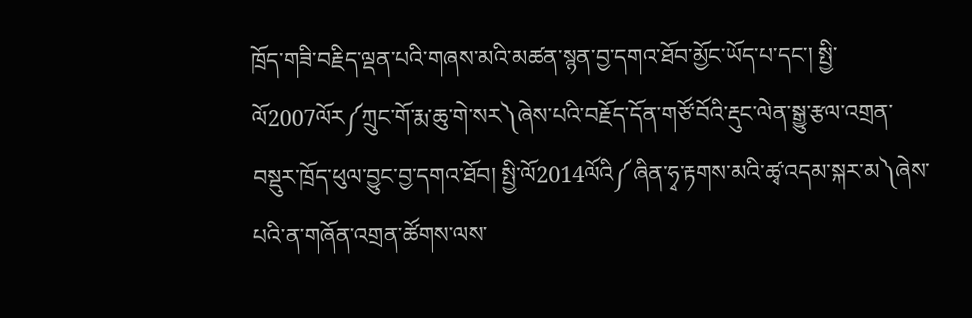ཁྲོད་གཟི་བརྗིད་ལྡན་པའི་གཞས་མའི་མཚན་སྙན་བྱ་དགའ་ཐོབ་མྱོང་ཡོད་པ་དང་། སྤྱི་ལོ2007ལོར༼ཀྲུང་གོ་རྨ་ཆུ་གེ་སར༽ཞེས་པའི་བརྗོད་དོན་གཙོ་བོའི་རྡུང་ལེན་སྒྱུ་རྩལ་འགྲན་བསྡུར་ཁྲོད་ཕུལ་བྱུང་བྱ་དགའ་ཐོབ། སྤྱི་ལོ2014ལོའི༼ཞིན་ཧྭ་རྟགས་མའི་ཚྭ་འདམ་སྐར་མ༽ཞེས་པའི་ན་གཞོན་འགྲན་ཚོགས་ལས་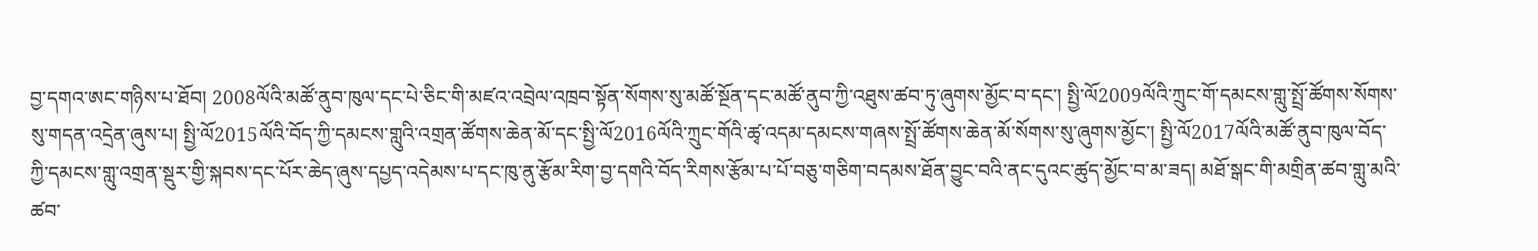བྱ་དགའ་ཨང་གཉིས་པ་ཐོབ། 2008ལོའི་མཚོ་ནུབ་ཁུལ་དང་པེ་ཅིང་གི་མཛའ་འབྲེལ་འཁྲབ་སྟོན་སོགས་སུ་མཚོ་སྔོན་དང་མཚོ་ནུབ་ཀྱི་འཐུས་ཚབ་ཏུ་ཞུགས་མྱོང་བ་དང་། སྤྱི་ལོ2009ལོའི་ཀྲུང་གོ་དམངས་གླུ་སྤྲོ་ཚོགས་སོགས་སུ་གདན་འདྲེན་ཞུས་པ། སྤྱི་ལོ2015ལོའི་བོད་ཀྱི་དམངས་གླུའི་འགྲན་ཚོགས་ཆེན་མོ་དང་སྤྱི་ལོ2016ལོའི་ཀྲུང་གོའི་ཚྭ་འདམ་དམངས་གཞས་སྤྲོ་ཚོགས་ཆེན་མོ་སོགས་སུ་ཞུགས་མྱོང་། སྤྱི་ལོ2017ལོའི་མཚོ་ནུབ་ཁུལ་བོད་ཀྱི་དམངས་གླུ་འགྲན་སྡུར་གྱི་སྐབས་དང་པོར་ཆེད་ཞུས་དཔྱད་འདེམས་པ་དང་ཁུ་ནུ་རྩོམ་རིག་བྱ་དགའི་བོད་རིགས་རྩོམ་པ་པོ་བཅུ་གཅིག་བདམས་ཐོན་བྱུང་བའི་ནང་དུའང་ཚུད་མྱོང་བ་མ་ཟད། མཐོ་སྒང་གི་མགྲིན་ཚབ་གླུ་མའི་ཚབ་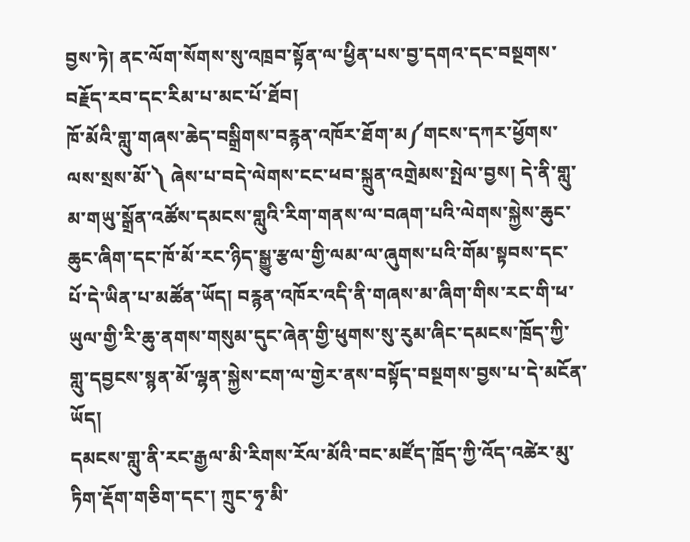བྱས་ཏེ། ནང་ལོག་སོགས་སུ་འཁྲབ་སྟོན་ལ་ཕྱིན་པས་བྱ་དགའ་དང་བསྔགས་བརྗོད་རབ་དང་རིམ་པ་མང་པོ་ཐོབ།
ཁོ་མོའི་གླུ་གཞས་ཆེད་བསྒྲིགས་བརྙན་འཁོར་ཐོག་མ༼གངས་དཀར་ཕྱོགས་ལས་སྲས་མོ་༽ ཞེས་པ་བདེ་ལེགས་ངང་ཕབ་སྐྲུན་འགྲེམས་སྤེལ་བྱས། དེ་ནི་གླུ་མ་གཡུ་སྒྲོན་འཚོས་དམངས་གླུའི་རིག་གནས་ལ་བཞག་པའི་ལེགས་སྐྱེས་ཆུང་ཆུང་ཞིག་དང་ཁོ་མོ་རང་ཉིད་སྒྱུ་རྩལ་གྱི་ལམ་ལ་ཞུགས་པའི་གོམ་སྟབས་དང་པོ་དེ་ཡིན་པ་མཚོན་ཡོད། བརྙན་འཁོར་འདི་ནི་གཞས་མ་ཞིག་གིས་རང་གི་ཕ་ཡུལ་གྱི་རི་ཆུ་ནགས་གསུམ་དུང་ཞེན་གྱི་ཕུགས་སུ་རུམ་ཞིང་དམངས་ཁྲོད་ཀྱི་གླུ་དབྱངས་སྙན་མོ་ལྷན་སྐྱེས་ངག་ལ་གྱེར་ནས་བསྟོད་བསྔགས་བྱས་པ་དེ་མངོན་ཡོད།
དམངས་གླུ་ནི་རང་རྒྱལ་མི་རིགས་རོལ་མོའི་བང་མཛོད་ཁྲོད་ཀྱི་འོད་འཚེར་མུ་ཏིག་རྡོག་གཅིག་དང་། ཀྲུང་ཧྭ་མི་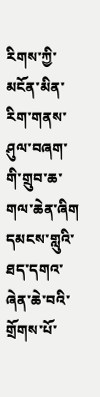རིགས་ཀྱི་མངོན་མིན་རིག་གནས་ཤུལ་བཞག་གི་གྲུབ་ཆ་གལ་ཆེན་ཞིག དམངས་གླུའི་ཐད་དགའ་ཞེན་ཆེ་བའི་གྲོགས་པོ་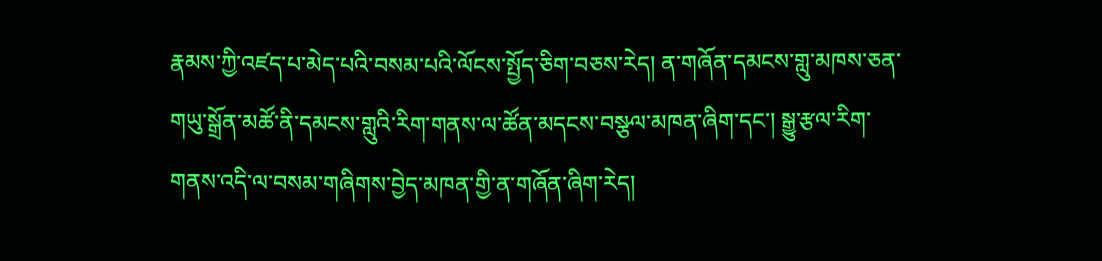རྣམས་ཀྱི་འཛད་པ་མེད་པའི་བསམ་པའི་ལོངས་སྤྱོད་ཅིག་བཅས་རེད། ན་གཞོན་དམངས་གླུ་མཁས་ཅན་གཡུ་སྒྲོན་མཚོ་ནི་དམངས་གླུའི་རིག་གནས་ལ་ཚོན་མདངས་བསྩལ་མཁན་ཞིག་དང་། སྒྱུ་རྩལ་རིག་གནས་འདི་ལ་བསམ་གཞིགས་བྱེད་མཁན་གྱི་ན་གཞོན་ཞིག་རེད།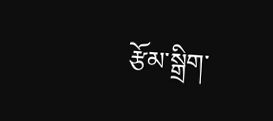རྩོམ་སྒྲིག་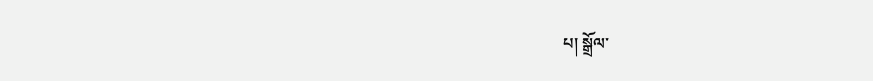པ། སྒྲོལ་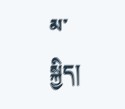མ་སྐྱིད།